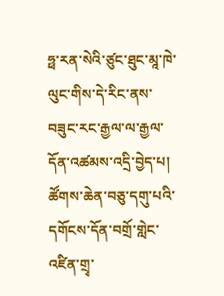ཧྥ་རན་སེའི་ཙུང་ཐུང་མཱ་ཁེ་ལུང་གིས་དེ་རིང་ནས་བཟུང་རང་རྒྱལ་ལ་རྒྱལ་དོན་འཚམས་འདྲི་བྱེད་པ། ཚོགས་ཆེན་བཅུ་དགུ་པའི་དགོངས་དོན་བགྲོ་གླེང་འཛིན་གྲྭ་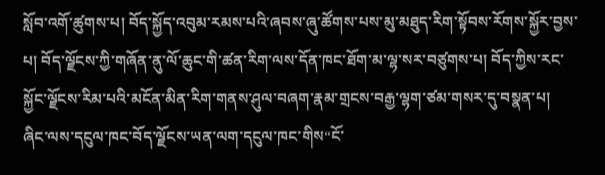སློབ་འགོ་ཚུགས་པ། བོད་སྐྱོད་འབུམ་རམས་པའི་ཞབས་ཞུ་ཚོགས་པས་མུ་མཐུད་རིག་སྟོབས་རོགས་སྐྱོར་བྱས་པ། བོད་ལྗོངས་ཀྱི་གཞོན་ནུ་ལོ་ཆུང་གི་ཚན་རིག་ལས་དོན་ཁང་ཐོག་མ་ལྷ་སར་བཙུགས་པ། བོད་ཀྱིས་རང་སྐྱོང་ལྗོངས་རིམ་པའི་མངོན་མིན་རིག་གནས་ཤུལ་བཞག་རྣམ་གྲངས་བརྒྱ་ལྷག་ཙམ་གསར་དུ་བསྣན་པ། ཞིང་ལས་དངུལ་ཁང་བོད་ལྗོངས་ཡན་ལག་དངུལ་ཁང་གིས“ངོ་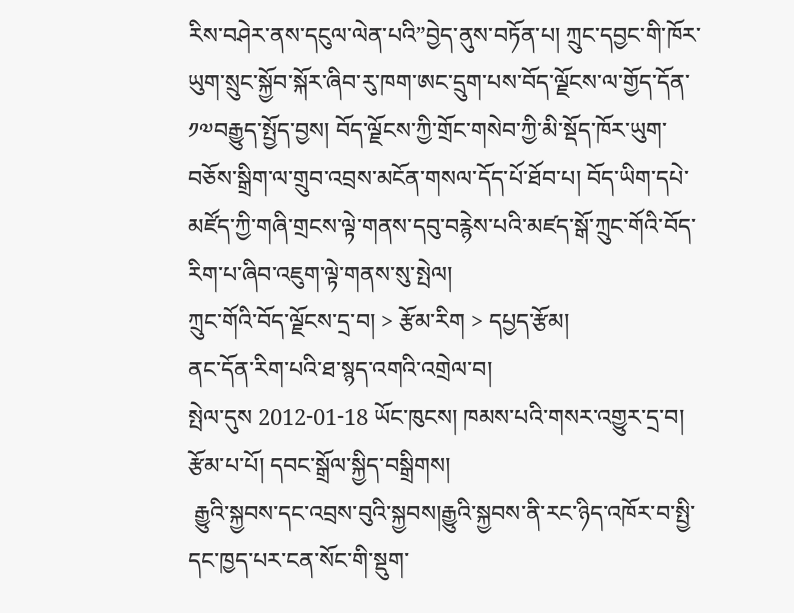རིས་བཤེར་ནས་དངུལ་ལེན་པའི”བྱེད་ནུས་བཏོན་པ། ཀྲུང་དབྱང་གི་ཁོར་ཡུག་སྲུང་སྐྱོབ་སྐོར་ཞིབ་རུ་ཁག་ཨང་དྲུག་པས་བོད་ལྗོངས་ལ་གྱོད་དོན་༡༧བརྒྱུད་སྤྱོད་བྱས། བོད་ལྗོངས་ཀྱི་གྲོང་གསེབ་ཀྱི་མི་སྡོད་ཁོར་ཡུག་བཅོས་སྒྲིག་ལ་གྲུབ་འབྲས་མངོན་གསལ་དོད་པོ་ཐོབ་པ། བོད་ཡིག་དཔེ་མཛོད་ཀྱི་གཞི་གྲངས་ལྟེ་གནས་དབུ་བརྙེས་པའི་མཛད་སྒོ་ཀྲུང་གོའི་བོད་རིག་པ་ཞིབ་འཇུག་ལྟེ་གནས་སུ་སྤེལ།
ཀྲུང་གོའི་བོད་ལྗོངས་དྲ་བ། > རྩོམ་རིག > དཔྱད་རྩོམ།
ནང་དོན་རིག་པའི་ཐ་སྙད་འགའི་འགྲེལ་བ།
སྤེལ་དུས 2012-01-18 ཡོང་ཁུངས། ཁམས་པའི་གསར་འགྱུར་དྲ་བ། རྩོམ་པ་པོ། དབང་སྒྲོལ་སྐྱིད་བསྒྲིགས།
 རྒྱུའི་སྐྱབས་དང་འབྲས་བུའི་སྐྱབས།རྒྱུའི་སྐྱབས་ནི་རང་ཉིད་འཁོར་བ་སྤྱི་དང་ཁྱད་པར་ངན་སོང་གི་སྡུག་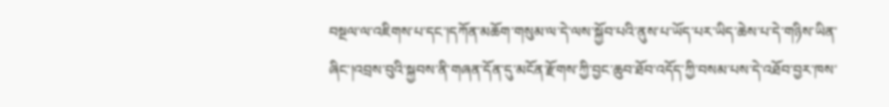བསྔལ་ལ་འཇིགས་པ་དང་།དཀོན་མཆོག་གསུམ་ལ་དེ་ལས་སྐྱོབ་པའི་ནུས་པ་ཡོད་པར་ཡིད་ཆེས་པ་དེ་གཉིས་ཡིན་ཞིང་།འབྲས་བུའི་སྐྱབས་ནི་གཞན་དོན་དུ་མངོན་རྫོགས་ཀྱི་བྱང་ཆུབ་ཐོབ་འདོད་ཀྱི་བསམ་པས་དེ་འཐོབ་བྱར་ཁས་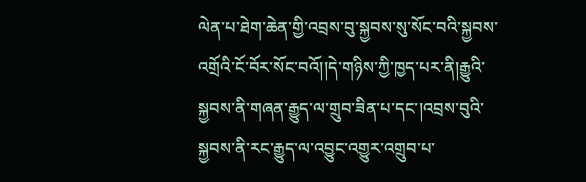ལེན་པ་ཐེག་ཆེན་གྱི་འབྲས་བུ་སྐྱབས་སུ་སོང་བའི་སྐྱབས་འགྲོའི་ངོ་བོར་སོང་བའོ།།དེ་གཉིས་ཀྱི་ཁྱད་པར་ནི།རྒྱུའི་སྐྱབས་ནི་གཞན་རྒྱུད་ལ་གྲུབ་ཟིན་པ་དང་།འབྲས་བུའི་སྐྱབས་ནི་རང་རྒྱུད་ལ་འབྱུང་འགྱུར་འགྲུབ་པ་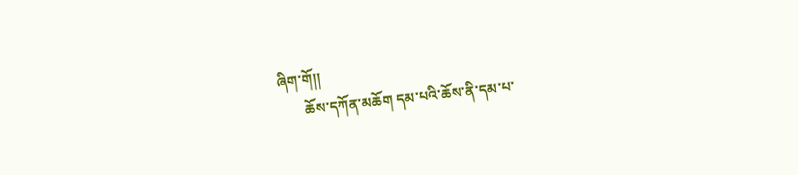ཞིག་གོ།།
       ཆོས་དཀོན་མཆོག དམ་པའི་ཆོས་ནི་དམ་པ་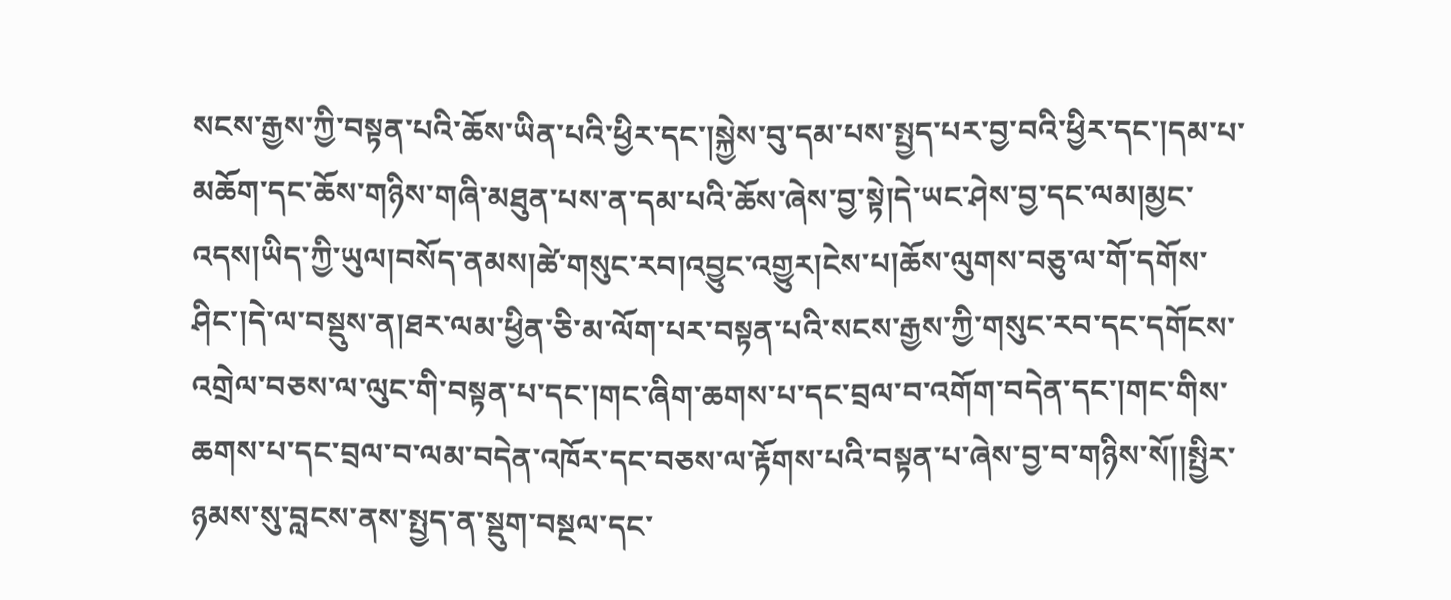སངས་རྒྱས་ཀྱི་བསྟན་པའི་ཆོས་ཡིན་པའི་ཕྱིར་དང་།སྐྱེས་བུ་དམ་པས་སྤྱད་པར་བྱ་བའི་ཕྱིར་དང་།དམ་པ་མཆོག་དང་ཆོས་གཉིས་གཞི་མཐུན་པས་ན་དམ་པའི་ཆོས་ཞེས་བྱ་སྟེ།དེ་ཡང་ཤེས་བྱ་དང་ལམ།མྱང་འདས།ཡིད་ཀྱི་ཡུལ།བསོད་ནམས།ཚེ་གསུང་རབ།འབྱུང་འགྱུར།ངེས་པ།ཆོས་ལུགས་བཅུ་ལ་གོ་དགོས་ཤིང་།དེ་ལ་བསྡུས་ན།ཐར་ལམ་ཕྱིན་ཅི་མ་ལོག་པར་བསྟན་པའི་སངས་རྒྱས་ཀྱི་གསུང་རབ་དང་དགོངས་འགྲེལ་བཅས་ལ་ལུང་གི་བསྟན་པ་དང་།གང་ཞིག་ཆགས་པ་དང་བྲལ་བ་འགོག་བདེན་དང་།གང་གིས་ཆགས་པ་དང་བྲལ་བ་ལམ་བདེན་འཁོར་དང་བཅས་ལ་རྟོགས་པའི་བསྟན་པ་ཞེས་བྱ་བ་གཉིས་སོ།།སྤྱིར་ཉམས་སུ་བླངས་ནས་སྤྱད་ན་སྡུག་བསྔལ་དང་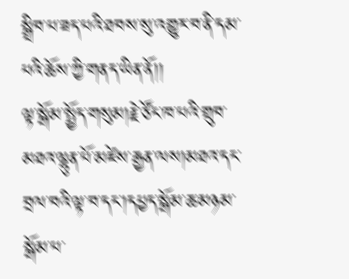སྒྲིབ་པ་ཟད་པའི་ཐབས་སུ་འགྱུར་བ་ནི་དམ་པའི་ཆོས་ཀྱི་གནད་ཡིན་ནོ།།
ལྟ་སྒོམ་སྤྱོད་གསུམ།རྗེ་ཙོང་ཁ་པའི་གྲུབ་མཐའ་ལྷུན་པོ་མཛེས་རྒྱན་ལས།མཐའ་དང་བྲལ་བའི་ལྟ་བ་དང་།དཔྱད་སྒོམ་ཆ་མཉམ་སྒོམ་པ་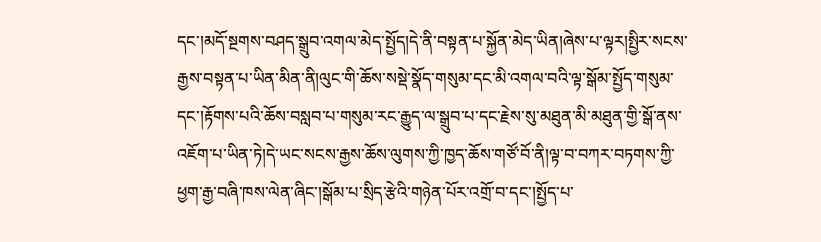དང་།མདོ་སྔགས་བཤད་སྒྲུབ་འགལ་མེད་སྤྱོད།དེ་ནི་བསྟན་པ་སྐྱོན་མེད་ཡིན།ཞེས་པ་ལྟར།སྤྱིར་སངས་རྒྱས་བསྟན་པ་ཡིན་མིན་ནི།ལུང་གི་ཆོས་སསྡེ་སྣོད་གསུམ་དང་མི་འགལ་བའི་ལྟ་སྒོམ་སྤྱོད་གསུམ་དང་།རྟོགས་པའི་ཆོས་བསླབ་པ་གསུམ་རང་རྒྱུད་ལ་སྒྲུབ་པ་དང་རྗེས་སུ་མཐུན་མི་མཐུན་གྱི་སྒོ་ནས་འཇོག་པ་ཡིན་ཏེ།དེ་ཡང་སངས་རྒྱས་ཆོས་ལུགས་ཀྱི་ཁྱད་ཆོས་གཙོ་བོ་ནི།ལྟ་བ་བཀར་བཏགས་ཀྱི་ཕྱག་རྒྱ་བཞི་ཁས་ལེན་ཞིང་།སྒོམ་པ་སྲིད་རྩེའི་གཉེན་པོར་འགྲོ་བ་དང་།སྤྱོད་པ་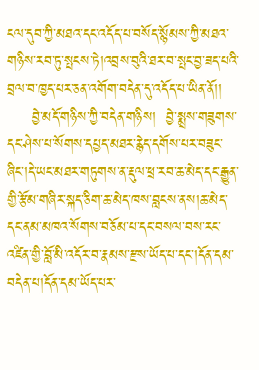ངལ་དུབ་ཀྱི་མཐའ་དང་འདོད་པ་བསོད་སྙོམས་ཀྱི་མཐའ་གཉིས་རབ་ཏུ་སྤངས་ཏེ།འབྲས་བུའི་ཐར་བ་སྤང་བྱ་ཟད་པའི་བྲལ་བ་ཁྱད་པར་ཅན་འགོག་བདེན་དུ་འདོད་པ་ཡིན་ནོ།།
     བྱེ་མདོ་གཉིས་ཀྱི་བདེན་གཉིས།  བྱེ་སྨྲས་གཟུགས་དང་ཤེས་པ་སོགས་དཔྱད་མཐར་རྙེད་དགོས་པར་བཟུང་ཞིང་།དེ་ཡང་མཐར་གཏུགས་ན་རྡུལ་ཕྲ་རབ་ཆ་མེད་དང་རྒྱུན་གྱི་རྩོམ་གཞིར་སྐད་ཅིག་ཆ་མེད་ཁས་བླངས་ནས།ཆ་མེད་དང་ནམ་མཁའ་སོགས་བཅོམ་པ་དང་བསལ་བས་རང་འཛིན་གྱི་བློ་མི་འདོར་བ་རྣམས་རྫས་ཡོད་པ་དང་།དོན་དམ་བདེན་པ།དོན་དམ་ཡོད་པར་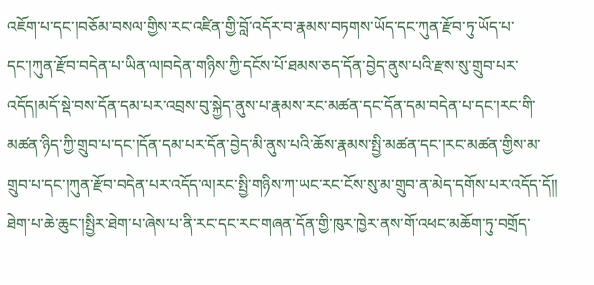འཇོག་པ་དང་།བཅོམ་བསལ་གྱིས་རང་འཛིན་གྱི་བློ་འདོར་བ་རྣམས་བཏགས་ཡོད་དང་ཀུན་རྫོབ་ཏུ་ཡོད་པ་དང་།ཀུན་རྫོབ་བདེན་པ་ཡིན་ལ།བདེན་གཉིས་ཀྱི་དངོས་པོ་ཐམས་ཅད་དོན་བྱེད་ནུས་པའི་རྫས་སུ་གྲུབ་པར་འདོད།མདོ་སྡེ་བས་དོན་དམ་པར་འབྲས་བུ་སྐྱེད་ནུས་པ་རྣམས་རང་མཚན་དང་དོན་དམ་བདེན་པ་དང་།རང་གི་མཚན་ཉིད་ཀྱི་གྲུབ་པ་དང་།དོན་དམ་པར་དོན་བྱེད་མི་ནུས་པའི་ཆོས་རྣམས་སྤྱི་མཚན་དང་།རང་མཚན་གྱིས་མ་གྲུབ་པ་དང་།ཀུན་རྫོབ་བདེན་པར་འདོད་ལ།རང་སྤྱི་གཉིས་ཀ་ཡང་རང་ངོས་སུ་མ་གྲུབ་ན་མེད་དགོས་པར་འདོད་དོ།། ཐེག་པ་ཆེ་ཆུང་།སྤྱིར་ཐེག་པ་ཞེས་པ་ནི་རང་དང་རང་གཞན་དོན་གྱི་ཁུར་ཁྱེར་ནས་གོ་འཕང་མཆོག་ཏུ་བགྲོད་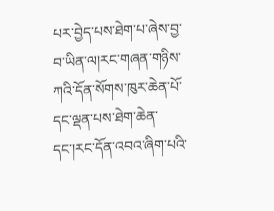པར་བྱེད་པས་ཐེག་པ་ཞེས་བྱ་བ་ཡིན་ལ།རང་གཞན་གཉིས་ཀའི་དོན་སོགས་ཁུར་ཆེན་པོ་དང་ལྡན་པས་ཐེག་ཆེན་དང་།རང་དོན་འབའ་ཞིག་པའི་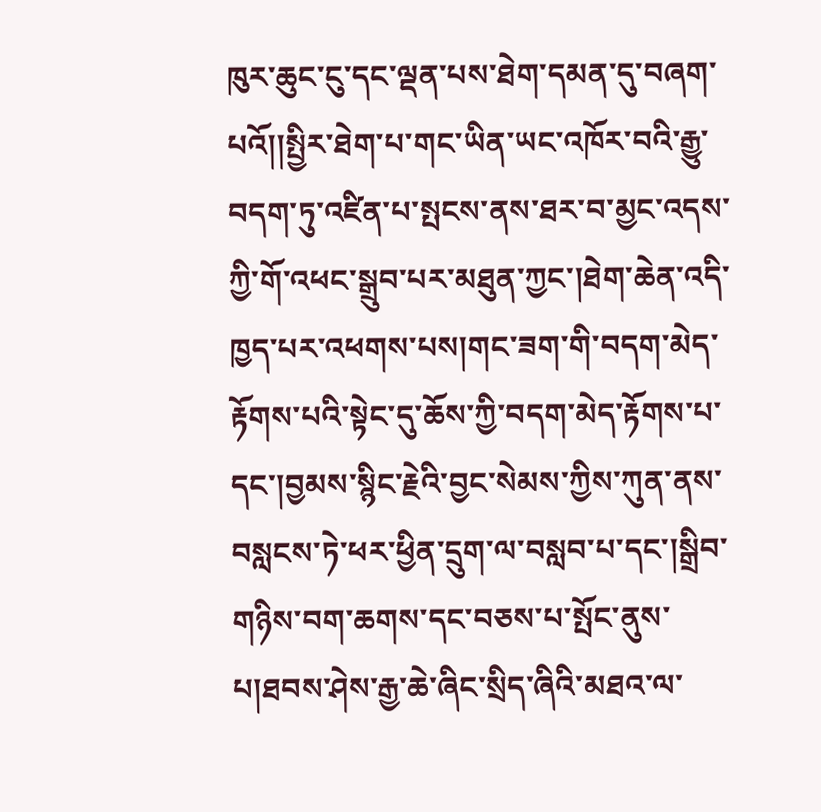ཁུར་ཆུང་ངུ་དང་ལྡན་པས་ཐེག་དམན་དུ་བཞག་པའོ།།སྤྱིར་ཐེག་པ་གང་ཡིན་ཡང་འཁོར་བའི་རྒྱུ་བདག་ཏུ་འཛིན་པ་སྤངས་ནས་ཐར་བ་མྱང་འདས་ཀྱི་གོ་འཕང་སྒྲུབ་པར་མཐུན་ཀྱང་།ཐེག་ཆེན་འདི་ཁྱད་པར་འཕགས་པས།གང་ཟག་གི་བདག་མེད་རྟོགས་པའི་སྟེང་དུ་ཆོས་ཀྱི་བདག་མེད་རྟོགས་པ་དང་།བྱམས་སྙིང་རྗེའི་བྱང་སེམས་ཀྱིས་ཀུན་ནས་བསླངས་ཏེ་ཕར་ཕྱིན་དྲུག་ལ་བསླབ་པ་དང་།སྒྲིབ་གཉིས་བག་ཆགས་དང་བཅས་པ་སྤོང་ནུས་པ།ཐབས་ཤེས་རྒྱ་ཆེ་ཞིང་སྲིད་ཞིའི་མཐའ་ལ་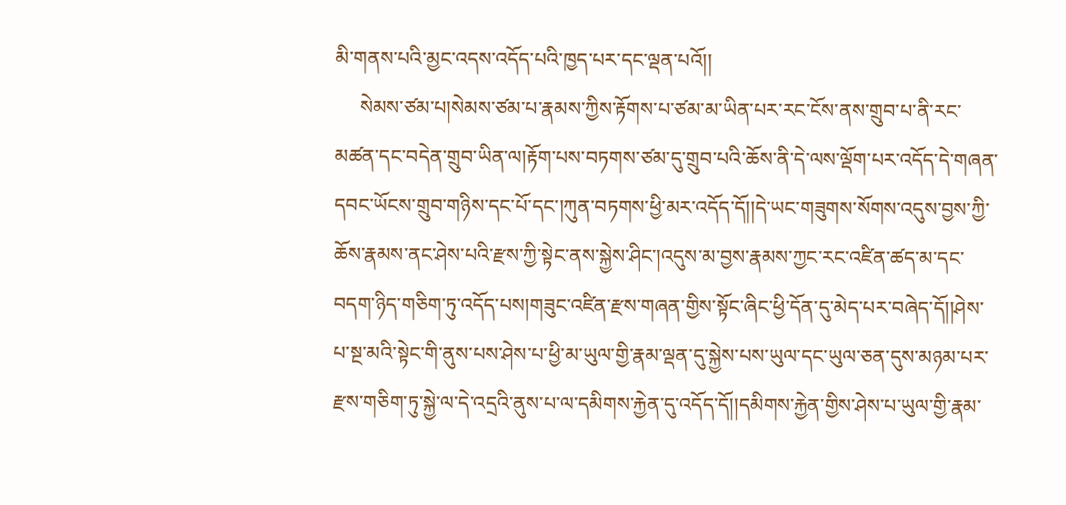མི་གནས་པའི་མྱང་འདས་འདོད་པའི་ཁྱད་པར་དང་ལྡན་པའོ།།
     སེམས་ཙམ་པ།སེམས་ཙམ་པ་རྣམས་ཀྱིས་རྟོགས་པ་ཙམ་མ་ཡིན་པར་རང་ངོས་ནས་གྲུབ་པ་ནི་རང་མཚན་དང་བདེན་གྲུབ་ཡིན་ལ།རྟོག་པས་བཏགས་ཙམ་དུ་གྲུབ་པའི་ཆོས་ནི་དེ་ལས་ལྡོག་པར་འདོད་དེ་གཞན་དབང་ཡོངས་གྲུབ་གཉིས་དང་པོ་དང་།ཀུན་བཏགས་ཕྱི་མར་འདོད་དོ།།དེ་ཡང་གཟུགས་སོགས་འདུས་བྱས་ཀྱི་ཆོས་རྣམས་ནང་ཤེས་པའི་རྫས་ཀྱི་སྟེང་ནས་སྐྱེས་ཤིང་།འདུས་མ་བྱས་རྣམས་ཀྱང་རང་འཛིན་ཚད་མ་དང་བདག་ཉིད་གཅིག་ཏུ་འདོད་པས།གཟུང་འཛིན་རྫས་གཞན་གྱིས་སྟོང་ཞིང་ཕྱི་དོན་དུ་མེད་པར་བཞེད་དོ།།ཤེས་པ་སྔ་མའི་སྟེང་གི་ནུས་པས་ཤེས་པ་ཕྱི་མ་ཡུལ་གྱི་རྣམ་ལྡན་དུ་སྐྱེས་པས་ཡུལ་དང་ཡུལ་ཅན་དུས་མཉམ་པར་རྫས་གཅིག་ཏུ་སྐྱེ་ལ་དེ་འདྲའི་ནུས་པ་ལ་དམིགས་རྐྱེན་དུ་འདོད་དོ།།དམིགས་རྐྱེན་གྱིས་ཤེས་པ་ཡུལ་གྱི་རྣམ་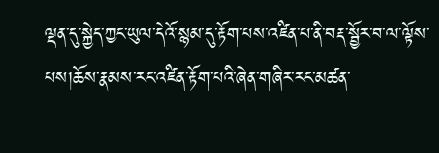ལྡན་དུ་སྐྱེད་ཀྱང་ཡུལ་དེའོ་སྙམ་དུ་རྟོག་པས་འཛིན་པ་ནི་བརྡ་སྦྱོར་བ་ལ་ལྟོས་པས།ཆོས་རྣམས་རང་འཛིན་རྟོག་པའི་ཞེན་གཞིར་རང་མཚན་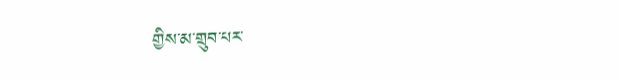གྱིས་མ་གྲུབ་པར་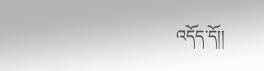འདོད་དོ།།